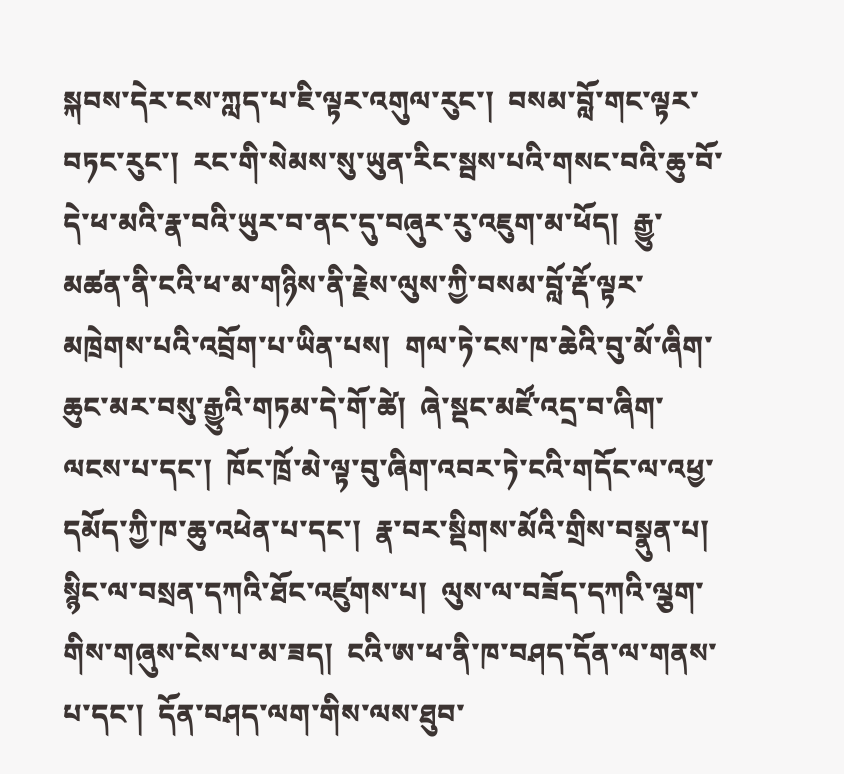སྐབས་དེར་ངས་ཀླད་པ་ཇི་ལྟར་འགུལ་རུང་།  བསམ་བློ་གང་ལྟར་བཏང་རུང་།  རང་གི་སེམས་སུ་ཡུན་རིང་སྦས་པའི་གསང་བའི་ཆུ་བོ་དེ་ཕ་མའི་རྣ་བའི་ཡུར་བ་ནང་དུ་བཞུར་རུ་འཇུག་མ་ཕོད།  རྒྱུ་མཚན་ནི་ངའི་ཕ་མ་གཉིས་ནི་རྗེས་ལུས་ཀྱི་བསམ་བློ་རྡོ་ལྟར་མཁྲེགས་པའི་འབྲོག་པ་ཡིན་པས།  གལ་ཏེ་ངས་ཁ་ཆེའི་བུ་མོ་ཞིག་ཆུང་མར་བསུ་རྒྱུའི་གཏམ་དེ་གོ་ཚེ།  ཞེ་སྡང་མཛོ་འདྲ་བ་ཞིག་ལངས་པ་དང་།  ཁོང་ཁྲོ་མེ་ལྟ་བུ་ཞིག་འབར་ཏེ་ངའི་གདོང་ལ་འཕྱ་དམོད་ཀྱི་ཁ་ཆུ་འཕེན་པ་དང་།  རྣ་བར་སྡིགས་མོའི་གྲིས་བསྣུན་པ།  སྙིང་ལ་བསྲན་དཀའི་ཐོང་འཛུགས་པ།  ལུས་ལ་བཟོད་དཀའི་ལྕག་གིས་གཞུས་ངེས་པ་མ་ཟད།  ངའི་ཨ་ཕ་ནི་ཁ་བཤད་དོན་ལ་གནས་པ་དང་།  དོན་བཤད་ལག་གིས་ལས་ཐུབ་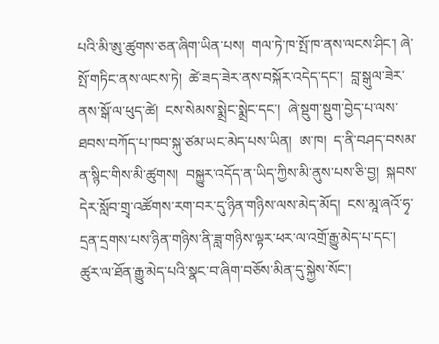པའི་མི་ཨུ་ཚུགས་ཅན་ཞིག་ཡིན་པས།  གལ་ཏེ་ཁ་སྤོ་ཁ་ནས་ལངས་ཤིང་། ཞེ་སྤོ་གཏིང་ནས་ལངས་ཏེ།  ཚེ་ཟད་ཟེར་ནས་བསྐོར་འདེད་དང་།  བླ་སྒུལ་ཟེར་ནས་སྒོ་ལ་ཕུད་ཚེ།  ངས་སེམས་སྨྲེང་སྨྲེང་དང་།  ཞེ་སྡུག་སྡུག་བྱེད་པ་ལས་ཐབས་བཀོད་པ་ཁབ་སྐུ་ཙམ་ཡང་མེད་པས་ཡིན།  ཨ་ཁ།  ད་ནི་བཤད་བསམ་ན་སྙིང་གིས་མི་ཚུགས།  བསྐྱུར་འདོད་ན་ཡིད་ཀྱིས་མི་ནུས་པས་ཅི་བྱ།  སྐབས་དེར་སློབ་གྲྭ་འཚོགས་རག་བར་དུ་ཉིན་གཉིས་ལས་མེད་མོད།  ངས་མཱ་ཞའོ་ཧྭ་དྲན་དྲགས་པས་ཉིན་གཉིས་ནི་ཟླ་གཉིས་ལྟར་ཕར་ལ་འགྲོ་རྒྱུ་མེད་པ་དང་།  ཚུར་ལ་ཐོན་རྒྱུ་མེད་པའི་སྣང་བ་ཞིག་བཅོས་མིན་དུ་སྐྱེས་སོང་།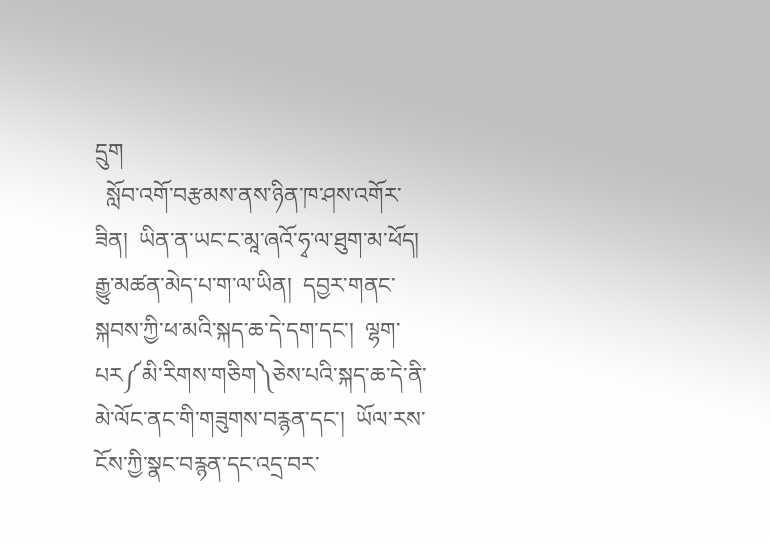དྲུག
  སློབ་འགོ་བརྩམས་ནས་ཉིན་ཁ་ཤས་འགོར་ཟིན།  ཡིན་ན་ཡང་ང་མཱ་ཞའོ་ཧྭ་ལ་ཐུག་མ་ཕོད།  རྒྱུ་མཚན་མེད་པ་ག་ལ་ཡིན།  དབྱར་གནང་སྐབས་ཀྱི་ཕ་མའི་སྐད་ཆ་དེ་དག་དང་།  ལྷག་པར༼མི་རིགས་གཅིག༽ཅེས་པའི་སྐད་ཆ་དེ་ནི་མེ་ལོང་ནང་གི་གཟུགས་བརྙན་དང་།  ཡོལ་རས་ངོས་ཀྱི་སྣང་བརྙན་དང་འདྲ་བར་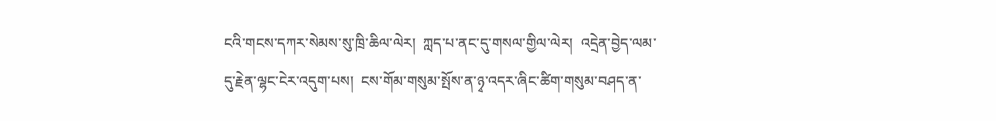ངའི་གངས་དཀར་སེམས་སུ་ཁྲི་ཆིལ་ལེར།  ཀླད་པ་ནང་དུ་གསལ་གྱིལ་ལེར།  འདྲེན་བྱེད་ལམ་དུ་རྗེན་ལྷང་ངེར་འདུག་པས།  ངས་གོམ་གསུམ་སྤོས་ན་ཉྭ་འདར་ཞིང་ཚིག་གསུམ་བཤད་ན་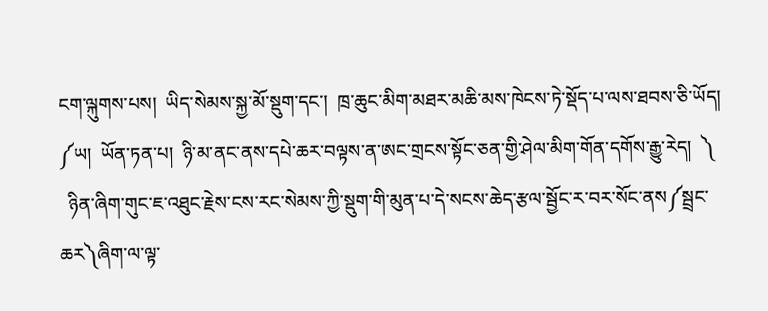ངག་ལྐུགས་པས།  ཡིད་སེམས་སྐྱ་མོ་སྡུག་དང་།  ཁྲ་ཆུང་མིག་མཐར་མཆི་མས་ཁེངས་ཏེ་སྡོད་པ་ལས་ཐབས་ཅི་ཡོད།
༼ཡ།  ཡོན་ཏན་པ།  ཉི་མ་ནང་ནས་དཔེ་ཆར་བལྟས་ན་ཨང་གྲངས་སྟོང་ཅན་གྱི་ཤེལ་མིག་གོན་དགོས་རྒྱུ་རེད།  ༽
  ཉིན་ཞིག་གུང་ཇ་འཐུང་རྗེས་ངས་རང་སེམས་ཀྱི་སྡུག་གི་མུན་པ་དེ་སངས་ཆེད་རྩལ་སྦྱོང་ར་བར་སོང་ནས༼སྦྲང་ཆར༽ཞིག་ལ་ལྟ་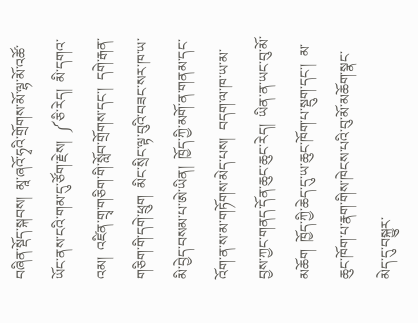བཞིན་སྡོད་སྐབས།  མཱ་ཞའོ་ཧྭའི་གྲོགས་མོ་ལྷ་མོ་འཚོ་ཡོང་ནས་ངའི་གམ་དུ་ཙོག་རྗེས།  ༼ཅི་རེད།  མི་དགའ་འམ།  འཛིན་གྲྭ་གཅིག་གི་སློབ་གྲོགས་དང་།  དགེ་རྒན་གཅིག་གི་དགེ་ཕྲུག  མིང་སྲིང་ལྟ་བུའི་བཟང་སར་ཁ་ཡ་མི་བྱེད་བསམ་པ་ཨེ་ཡིན།  ཁྱོད་ཀྱི་མགོ་ན་གནམ་དང་འོག་ན་ས་མ་གཏོགས་མེད་པས།  བདག་ལ་ཁ་ཡ་མ་བྱས་ཀྱང་གནད་དོན་ཆུང་ཆུང་རེད།  ཡིན་ན་ཡང་བུ་མོ་མཆོག  ཁྱོད་ཀྱི་ཆེད་དུ་ཡ་ཆུང་ཁོག་པ་སྡུག་དང་།  མ་ཆུང་ཁོག་པ་རྣག་གིས་ཁེངས་པའི་བུ་མོ་མཆོག་སྣང་མེད་དུ་བསྐྱུར་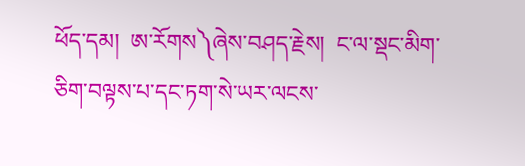ཕོད་དམ།  ཨ་རོགས༽ཞེས་བཤད་རྗེས།  ང་ལ་སྡང་མིག་ཅིག་བལྟས་པ་དང་ཏག་སེ་ཡར་ལངས་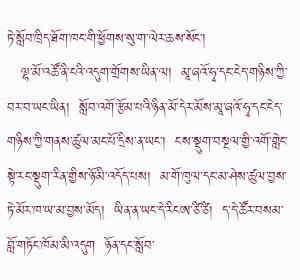ཏེ་སློབ་ཁྲིད་ཐོག་ཁང་གི་ཕྱོགས་སུ་ག་ལེར་ཆས་སོང་།
   ལྷ་མོ་འཚོ་ནི་ངའི་འདུག་གྲོགས་ཡིན་ལ།  མཱ་ཞའོ་ཧྭ་དང་ངེད་གཉིས་ཀྱི་བར་བ་ཡང་ཡིན།  སློབ་འགོ་རྩོམ་པའི་ཉིན་མོ་དེར་མོས་མཱ་ཞའོ་ཧྭ་དང་ངེད་གཉིས་ཀྱི་གནས་ཚུལ་མང་པོ་དྲིས་ན་ཡང་།  ངས་སྡུག་བསྔལ་གྱི་འགོ་གླེང་སྟེ་རང་སྡུག་རིན་གྱིས་ཉོ་མི་འདོད་པས།  མ་གོ་ཁུལ་དང་མ་ཤེས་ཚུལ་བྱས་ཏེ་མོར་ཁ་ཡ་མ་བྱས་མོད།  ཡིན་ན་ཡང་དེ་རིངཨ་ཙི་ཙི།  ད་དེ་ཚོར་བསམ་བློ་གཏོང་ཁོམ་མི་འདུག  ཉོན་དང་སློབ་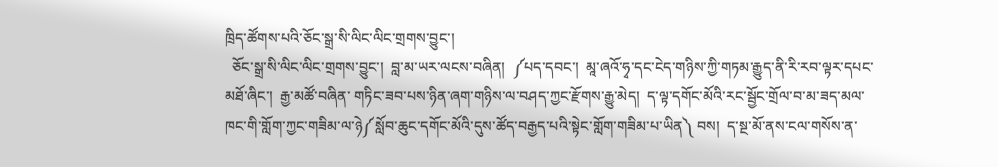ཁྲིད་ཚོགས་པའི་ཅོང་སྒྲ་སི་ལིང་ལིང་གྲགས་བྱུང་།
  ཅོང་སྒྲ་སི་ལིང་ལིང་གྲགས་བྱུང་།  བླ་མ་ཡར་ལངས་བཞིན།  ༼པད་དབང་།  མཱ་ཞའོ་ཧྭ་དང་ངེད་གཉིས་ཀྱི་གཏམ་རྒྱུད་ནི་རི་རབ་ལྟར་དཔང་མཐོ་ཞིང་།  རྒྱ་མཚོ་བཞིན་ གཏིང་ཟབ་པས་ཉིན་ཞག་གཉིས་ལ་བཤད་ཀྱང་རྫོགས་རྒྱུ་མེད།  ད་ལྟ་དགོང་མོའི་རང་སྦྱོང་གྲོལ་བ་མ་ཟད་མལ་ཁང་གི་གློག་ཀྱང་གཟིམ་ལ་ཉེ༼སློབ་ཆུང་དགོང་མོའི་དུས་ཚོད་བརྒྱད་པའི་སྟེང་གློག་གཟིམ་པ་ཡིན༽ བས།  ད་སྔ་མོ་ནས་ངལ་གསོས་ན་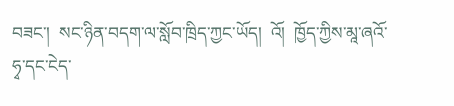བཟང་།  སང་ཉིན་བདག་ལ་སློབ་ཁྲིད་ཀྱང་ཡོད།  འོ།  ཁྱོད་ཀྱིས་མཱ་ཞའོ་ཧྭ་དང་ངེད་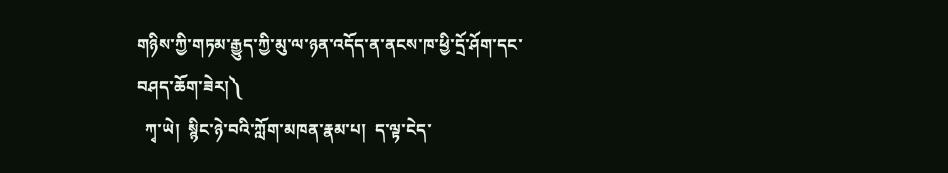གཉིས་ཀྱི་གཏམ་རྒྱུད་ཀྱི་མུ་ལ་ཉན་འདོད་ན་ནངས་ཁ་ཕྱི་དྲོ་ཤོག་དང་བཤད་ཆོག་ཟེར།༽
  ཀྭ་ཡེ།  སྙིང་ཉེ་བའི་ཀློག་མཁན་རྣམ་པ།  ད་ལྟ་ངེད་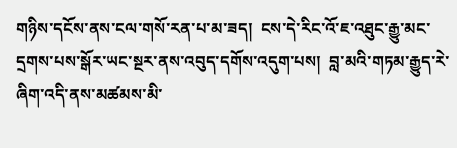གཉིས་དངོས་ནས་ངལ་གསོ་རན་པ་མ་ཟད།  ངས་དེ་རིང་འོ་ཇ་འཐུང་རྒྱུ་མང་དྲགས་པས་སྒོར་ཡང་སྔར་ནས་འབུད་དགོས་འདུག་པས།  བླ་མའི་གཏམ་རྒྱུད་རེ་ཞིག་འདི་ནས་མཚམས་མི་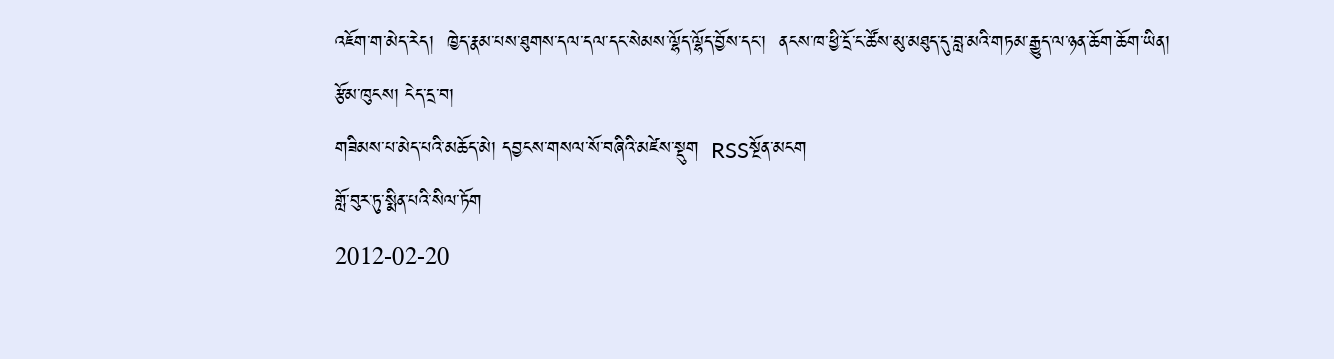འཇོག་ག་མེད་རེད།  ཁྱེད་རྣམ་པས་ཐུགས་དལ་དལ་དང་སེམས་ལྷོད་ལྷོད་བྱོས་དང་།  ནངས་ཁ་ཕྱི་དྲོ་ང་ཚོས་མུ་མཐུད་དུ་བླ་མའི་གཏམ་རྒྱུད་ལ་ཉན་ཆོག་ཆོག་ཡིན།
རྩོམ་ཁུངས། ངེད་དྲ་བ།
གཟིམས་པ་མེད་པའི་མཆོད་མེ། དབྱངས་གསལ་སོ་བཞིའི་མཛེས་སྡུག  RSSསྔོན་མངག
གློ་བུར་ཏུ་སྨིན་པའི་སིལ་ཏོག
2012-02-20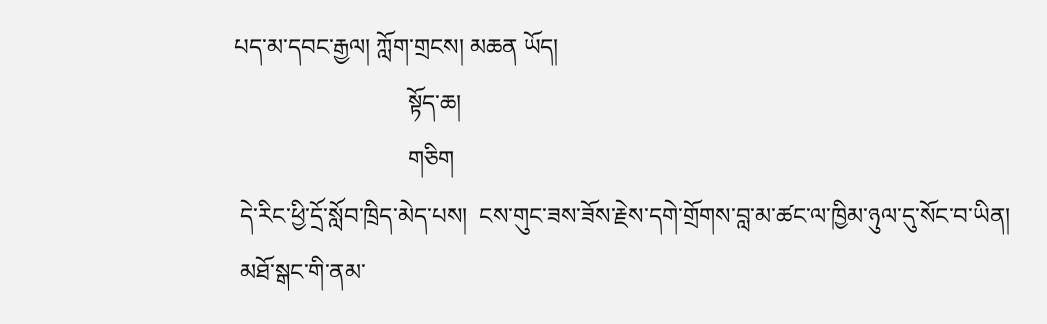པད་མ་དབང་རྒྱལ། ཀློག་གྲངས། མཆན ཡོད།
                             སྟོད་ཆ།
                             གཅིག
 དེ་རིང་ཕྱི་དྲོ་སློབ་ཁྲིད་མེད་པས།  ངས་གུང་ཟས་ཟོས་རྗེས་དགེ་གྲོགས་བླ་མ་ཚང་ལ་ཁྱིམ་ཉུལ་དུ་སོང་བ་ཡིན།
 མཐོ་སྒང་གི་ནམ་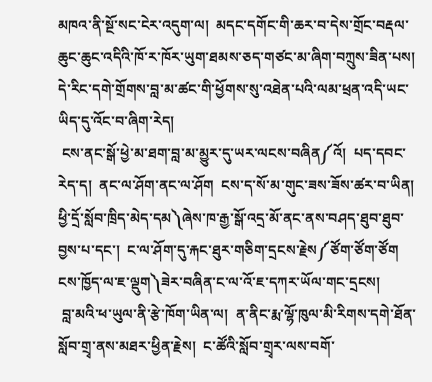མཁའ་ནི་སྔོ་སང་ངེར་འདུག་ལ།  མདང་དགོང་གི་ཆར་བ་དེས་གྲོང་བརྡལ་ཆུང་ཆུང་འདིའི་ཁོ་ར་ཁོར་ཡུག་ཐམས་ཅད་གཙང་མ་ཞིག་བཀྲུས་ཟིན་པས།  དེ་རིང་དགེ་གྲོགས་བླ་མ་ཚང་གི་ཕྱོགས་སུ་འཐེན་པའི་ལམ་ཕྲན་འདི་ཡང་ཡིད་དུ་འོང་བ་ཞིག་རེད།
 ངས་ནང་སྒོ་ཕྱེ་མ་ཐག་བླ་མ་མྱུར་དུ་ཡར་ལངས་བཞིན༼འོ།  པད་དབང་རེད་ད།  ནང་ལ་ཤོག་ནང་ལ་ཤོག  ངས་ད་སོ་མ་གུང་ཟས་ཟོས་ཚར་བ་ཡིན།  ཕྱི་དྲོ་སློབ་ཁྲིད་མེད་དམ༽ཞེས་ཁ་རྒྱ་སྒོ་འདྲ་མོ་ནང་ནས་བཤད་ཐུབ་ཐུབ་བྱས་པ་དང་།  ང་ལ་ཤོག་དུ་རྐང་ཐུར་གཅིག་དྲངས་རྗེས༼ཙོག་ཙོག་ཙོག  ངས་ཁྱོད་ལ་ཇ་ལྡུག༽ཟེར་བཞིན་ང་ལ་འོ་ཇ་དཀར་ཡོལ་གང་དྲངས།
 བླ་མའི་ཕ་ཡུལ་ནི་རྩེ་ཁོག་ཡིན་ལ།  ན་ནིང་རྨ་ལྷོ་ཁུལ་མི་རིགས་དགེ་ཐོན་སློབ་གྲྭ་ནས་མཐར་ཕྱིན་རྗེས།  ང་ཚོའི་སློབ་གྲྭར་ལས་བགོ་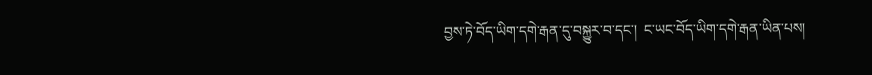བྱས་ཏེ་བོད་ཡིག་དགེ་རྒན་དུ་བསྐྱུར་བ་དང་།  ང་ཡང་བོད་ཡིག་དགེ་རྒན་ཡིན་པས།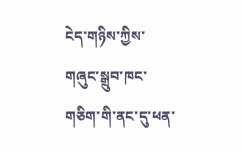ངེད་གཉིས་ཀྱིས་གཞུང་སྒྲུབ་ཁང་གཅིག་གི་ནང་དུ་ཕན་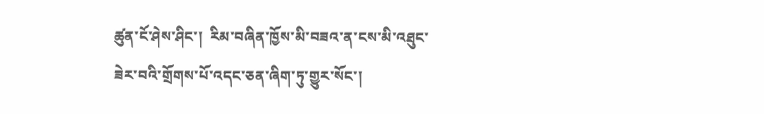ཚུན་ངོ་ཤེས་ཤིང་།  རིམ་བཞིན་ཁྱོས་མི་བཟའ་ན་ངས་མི་འཐུང་ཟེར་བའི་གྲོགས་པོ་འདང་ཅན་ཞིག་ཏུ་གྱུར་སོང་།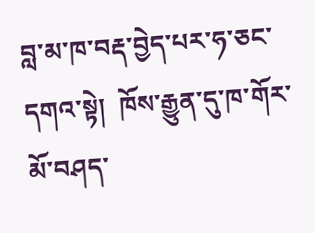བླ་མ་ཁ་བརྡ་བྱེད་པར་ཧ་ཅང་དགའ་སྟེ།  ཁོས་རྒྱུན་དུ་ཁ་གོར་མོ་བཤད་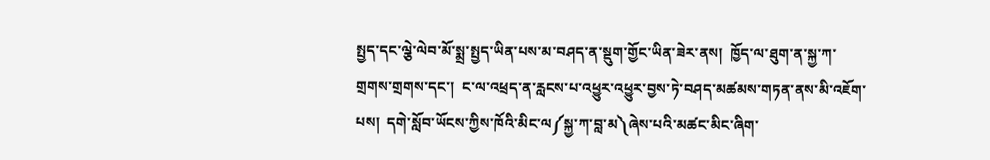སྤྱད་དང་ལྕེ་ལེབ་མོ་སྨྲ་སྤྱད་ཡིན་པས་མ་བཤད་ན་སྡུག་གྱོང་ཡིན་ཟེར་ནས།  ཁྱོད་ལ་ཐུག་ན་སྐྱ་ཀ་གྲགས་གྲགས་དང་།  ང་ལ་འཕྲད་ན་རླངས་པ་འཕྱུར་འཕྱུར་བྱས་ཏེ་བཤད་མཚམས་གཏན་ནས་མི་འཇོག་པས།  དགེ་སློབ་ཡོངས་ཀྱིས་ཁོའི་མིང་ལ༼སྐྱ་ཀ་བླ་མ༽ཞེས་པའི་མཚང་མིང་ཞིག་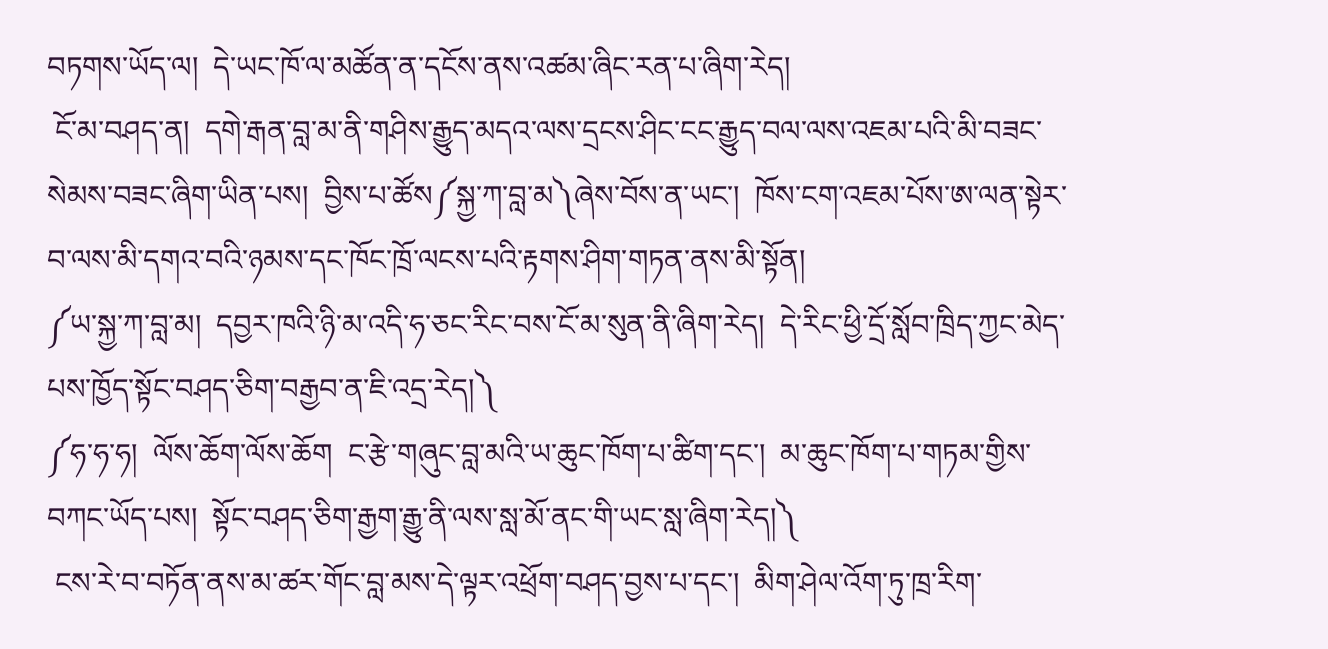བཏགས་ཡོད་ལ།  དེ་ཡང་ཁོ་ལ་མཚོན་ན་དངོས་ནས་འཚམ་ཞིང་རན་པ་ཞིག་རེད།
 ངོ་མ་བཤད་ན།  དགེ་རྒན་བླ་མ་ནི་གཤིས་རྒྱུད་མདའ་ལས་དྲངས་ཤིང་ངང་རྒྱུད་བལ་ལས་འཇམ་པའི་མི་བཟང་སེམས་བཟང་ཞིག་ཡིན་པས།  བྱིས་པ་ཚོས༼སྐྱ་ཀ་བླ་མ༽ཞེས་བོས་ན་ཡང་།  ཁོས་ངག་འཇམ་པོས་ཨ་ལན་སྟེར་བ་ལས་མི་དགའ་བའི་ཉམས་དང་ཁོང་ཁྲོ་ལངས་པའི་རྟགས་ཤིག་གཏན་ནས་མི་སྟོན།
༼ཡ་སྐྱ་ཀ་བླ་མ།  དབྱར་ཁའི་ཉི་མ་འདི་ཧ་ཅང་རིང་བས་ངོ་མ་སུན་ནི་ཞིག་རེད།  དེ་རིང་ཕྱི་དྲོ་སློབ་ཁྲིད་ཀྱང་མེད་པས་ཁྱོད་སྟོང་བཤད་ཅིག་བརྒྱབ་ན་ཇི་འདྲ་རེད།༽
༼ཧ་ཧ་ཧ།  ལོས་ཆོག་ལོས་ཆོག  ང་རྩེ་གཞུང་བླ་མའི་ཡ་ཆུང་ཁོག་པ་ཚིག་དང་།  མ་ཆུང་ཁོག་པ་གཏམ་གྱིས་བཀང་ཡོད་པས།  སྟོང་བཤད་ཅིག་རྒྱག་རྒྱུ་ནི་ལས་སླ་མོ་ནང་གི་ཡང་སླ་ཞིག་རེད།༽
 ངས་རེ་བ་བཏོན་ནས་མ་ཚར་གོང་བླ་མས་དེ་ལྟར་འཕྲོག་བཤད་བྱས་པ་དང་།  མིག་ཤེལ་འོག་ཏུ་ཁྲ་རིག་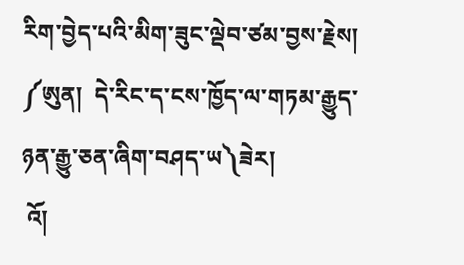རིག་བྱེད་པའི་མིག་ཟུང་ལྡེབ་ཙམ་བྱས་རྗེས།  ༼ཨུན།  དེ་རིང་ད་ངས་ཁྱོད་ལ་གཏམ་རྒྱུད་ཉན་རྒྱུ་ཅན་ཞིག་བཤད་ཡ༽ཟེར།
 འོ།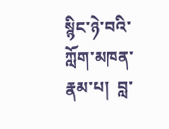སྙིང་ཉེ་བའི་ཀློག་མཁན་རྣམ་པ།  བླ་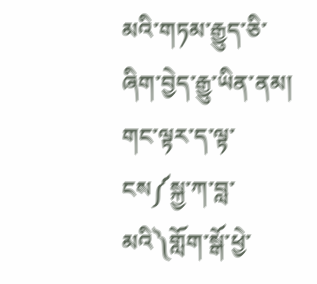མའི་གཏམ་རྒྱུད་ཅི་ཞིག་བྱེད་རྒྱུ་ཡིན་ནམ།  གང་ལྟར་ད་ལྟ་ངས༼སྐྱ་ཀ་བླ་མའི༽གློག་སྒོ་ཕྱེ་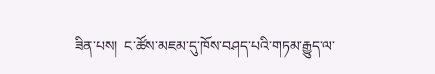ཟིན་པས།  ང་ཚོས་མཇམ་དུ་ཁོས་བཤད་པའི་གཏམ་རྒྱུད་ལ་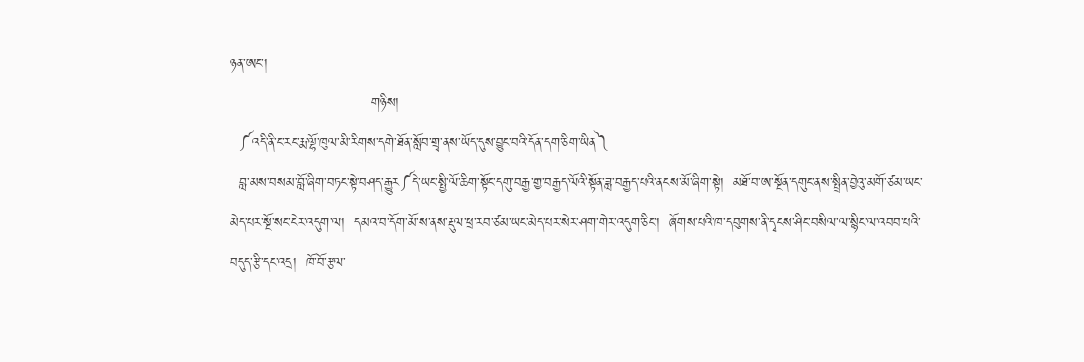ཉན་ཨང་།
                              གཉིས།
  ༼འདི་ནི་ང་རང་རྨ་ལྷོ་ཁུལ་མི་རིགས་དགེ་ཐོན་སློབ་གྲྭ་ནས་ཡོད་དུས་བྱུང་བའི་དོན་དག་ཅིག་ཡིན༽
  བླ་མས་བསམ་བློ་ཞིག་བཏང་སྟེ་བཤད་རྒྱུར༼དེ་ཡང་སྤྱི་ལོ་ཆིག་སྟོང་དགུ་བརྒྱ་གྱ་བརྒྱད་ལོའི་སྟོན་ཟླ་བརྒྱད་པའི་ནངས་མོ་ཞིག་སྟེ།  མཐོ་བ་ཨ་སྔོན་དགུང་ནས་སྤྲིན་བྱེའུ་མགོ་ཙམ་ཡང་མེད་པར་སྔོ་སང་ངེར་འདུག་ལ།  དམའ་བ་དོག་མོ་ས་ནས་རྡུལ་ཕྲ་རབ་ཙམ་ཡང་མེད་པར་སེར་ཤག་གེར་འདུག་ཅིང་།  ཞོགས་པའི་ཁ་དབུགས་ནི་དྭངས་ཤིང་བསིལ་ལ་སྙིང་ལ་འབབ་པའི་བདུད་རྩི་དང་འདྲ།  ཁོ་བོ་རྩལ་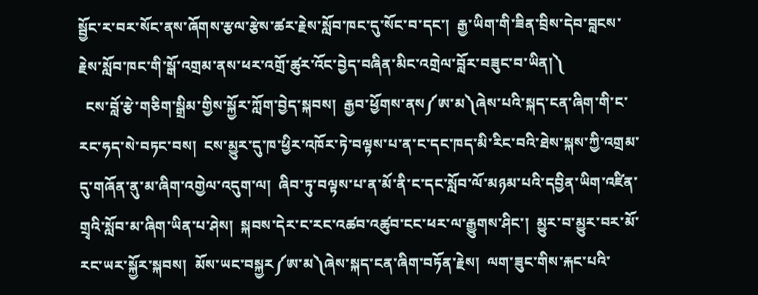སྦྱོང་ར་བར་སོང་ནས་ཞོགས་རྩལ་རྩེས་ཚར་རྗེས་སློབ་ཁང་དུ་སོང་བ་དང་།  རྒྱ་ཡིག་གི་ཟིན་བྲིས་དེབ་བླངས་རྗེས་སློབ་ཁང་གི་སྒོ་འགྲམ་ནས་ཕར་འགྲོ་ཚུར་འོང་བྱེད་བཞིན་མིང་འགྲེལ་བློར་བཟུང་བ་ཡིན།༽
  ངས་བློ་རྩེ་གཅིག་སྒྲིམ་གྱིས་སྐྱོར་ཀློག་བྱེད་སྐབས།  རྒྱབ་ཕྱོགས་ནས༼ཨ་མ༽ཞེས་པའི་སྐད་ངན་ཞིག་གི་ང་རང་ཧད་སེ་བཏང་བས།  ངས་མྱུར་དུ་ཁ་ཕྱིར་འཁོར་ཏེ་བལྟས་པ་ན་ང་དང་ཁད་མི་རིང་བའི་ཐེས་སྐས་ཀྱི་འགྲམ་དུ་གཞོན་ནུ་མ་ཞིག་འགྱེལ་འདུག་ལ།  ཞིབ་ཏུ་བལྟས་པ་ན་མོ་ནི་ང་དང་སློབ་ལོ་མཉམ་པའི་དབྱིན་ཡིག་འཛིན་གྲྭའི་སློབ་མ་ཞིག་ཡིན་པ་ཤེས།  སྐབས་དེར་ང་རང་འཚབ་འཚུབ་ངང་ཕར་ལ་རྒྱུགས་ཤིང་།  མྱུར་བ་མྱུར་བར་མོ་རང་ཡར་སྐྱོར་སྐབས།  མོས་ཡང་བསྐྱར༼ཨ་མ༽ཞེས་སྐད་ངན་ཞིག་བཏོན་རྗེས།  ལག་ཟུང་གིས་རྐང་པའི་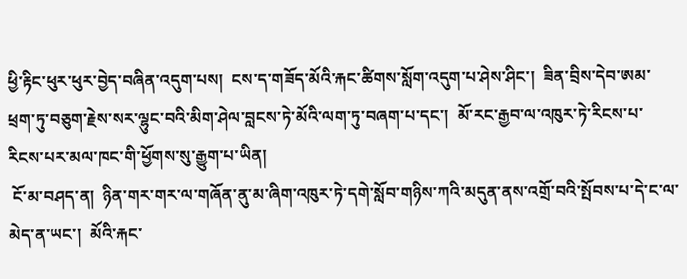ཕྱི་རྟིང་ཕུར་ཕུར་བྱེད་བཞིན་འདུག་པས།  ངས་ད་གཟོད་མོའི་རྐང་ཚིགས་སློག་འདུག་པ་ཤེས་ཤིང་།  ཟིན་བྲིས་དེབ་ཨམ་ཕྲག་ཏུ་བཅུག་རྗེས་སར་ལྷུང་བའི་མིག་ཤེལ་བླངས་ཏེ་མོའི་ལག་ཏུ་བཞག་པ་དང་།  མོ་རང་རྒྱབ་ལ་འཁུར་ཏེ་རིངས་པ་རིངས་པར་མལ་ཁང་གི་ཕྱོགས་སུ་རྒྱུག་པ་ཡིན།
 ངོ་མ་བཤད་ན།  ཉིན་གར་གར་ལ་གཞོན་ནུ་མ་ཞིག་འཁུར་ཏེ་དགེ་སློབ་གཉིས་ཀའི་མདུན་ནས་འགྲོ་བའི་སྤོབས་པ་དེ་ང་ལ་མེད་ན་ཡང་།  མོའི་རྐང་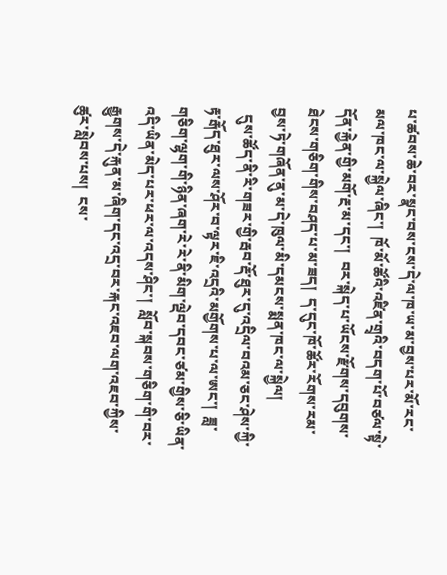པ་ཚབས་ཆེ་བར་སྣང་བས་ངས་དེ་ལ་ཁ་ཡ་མ་བྱས་པར་མོ་རང་མལ་ཁང་ལ་སྐྱེལ་ཞིང་།  ཁོ་མོ་ཚོའི་འཛིན་གྲྭའི་བདག་པོ་བཙལ་སྟེ་དོན་རྐྱེན་གྱི་མགོ་རྔ་མ་དང་།  བར་སྐེད་པ་ཡོངས་རྫོགས་དབུགས་ཐེངས་གཅིག་གིས་བཤད་པ་མ་ཟད།  ད་དུང་ཁོ་ཚོར་རོགས་རམ་བྱས་ཏེ་གཞོན་ནུ་མ་དེ་ཁུལ་མི་དམངས་སྨན་ཁང་ལ་སྐྱེལ།
  དུས་ཚོད་ནི་རི་གཟར་གྱི་རྦབ་རྡོ་ཐུར་དུ་འདྲིལ་བའམ་ཅང་ཤེས་ཀྱི་རྟ་རྒོད་ཐུར་ལས་ཤོར་བ་ལྟར་ཇི་འདྲའི་མགྱོགས་པ་ལ་ཨང་།  ཟླ་གཅིག་ལྷག་གི་ཉིན་ཞག་རེ་རེ་ནི་མིག་ལྡེབ་དབང་ཙམ་གྱིས་ཅི་ཡིན་འདི་ཡིན་མེད་པར་ཕར་ལ་འདས་ཤིང་།  སློབ་སྐབས་གཅིག་གི་བར་རྒྱུགས་དེ་རྐུན་མ་ཞིག་དང་འདྲ་བར་རྐང་འཇབ་ལག་འཇབ་ཀྱིས་ཚུར་སླེབས་པས།  ངས་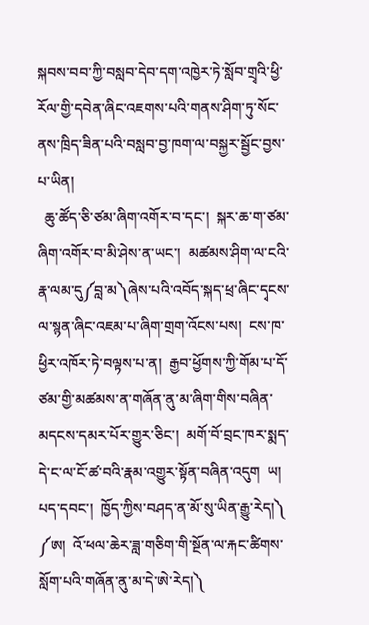སྐབས་བབ་ཀྱི་བསླབ་དེབ་དག་འཁྱེར་ཏེ་སློབ་གྲྭའི་ཕྱི་རོལ་གྱི་དབེན་ཞིང་འཇགས་པའི་གནས་ཤིག་ཏུ་སོང་ནས་ཁྲིད་ཟིན་པའི་བསླབ་བྱ་ཁག་ལ་བསྐྱར་སྦྱོང་བྱས་པ་ཡིན།
  ཆུ་ཚོད་ཅི་ཙམ་ཞིག་འགོར་བ་དང་།  སྐར་ཆ་ག་ཙམ་ཞིག་འགོར་བ་མི་ཤེས་ན་ཡང་།  མཚམས་ཤིག་ལ་ངའི་རྣ་ལམ་དུ༼བླ་མ༽ཞེས་པའི་འབོད་སྐད་ཕྲ་ཞིང་དྭངས་ལ་སྙན་ཞིང་འཇམ་པ་ཞིག་གྲག་འོངས་པས།  ངས་ཁ་ཕྱིར་འཁོར་ཏེ་བལྟས་པ་ན།  རྒྱབ་ཕྱོགས་ཀྱི་གོམ་པ་དོ་ཙམ་གྱི་མཚམས་ན་གཞོན་ནུ་མ་ཞིག་གིས་བཞིན་མདངས་དམར་པོར་གྱུར་ཅིང་།  མགོ་བོ་བྲང་ཁར་སྨད་དེ་ང་ལ་ངོ་ཚ་བའི་རྣམ་འགྱུར་སྟོན་བཞིན་འདུག  ཡ།  པད་དབང་།  ཁྱོད་ཀྱིས་བཤད་ན་མོ་སུ་ཡིན་རྒྱུ་རེད།༽
༼ཨ།  འོ་ཕལ་ཆེར་ཟླ་གཅིག་གི་སྔོན་ལ་རྐང་ཚིགས་སློག་པའི་གཞོན་ནུ་མ་དེ་ཨེ་རེད།༽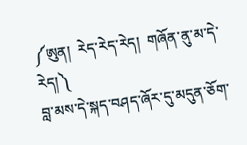༼ཨུན།  རེད་རེད་རེད།  གཞོན་ནུ་མ་དེ་རེད།༽
བླ་མས་དེ་སྐད་བཤད་ཞོར་དུ་མདུན་ཅོག་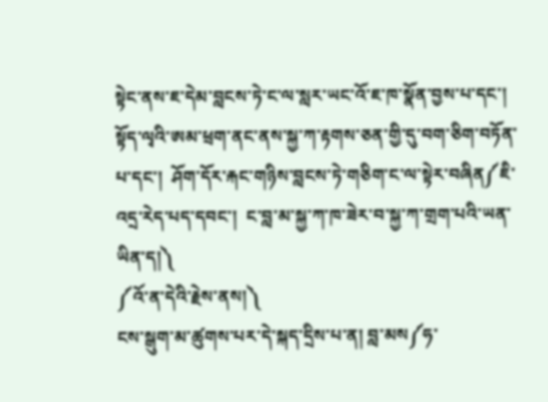སྟེང་ནས་ཇ་དེམ་བླངས་ཏེ་ང་ལ་སླར་ཡང་འོ་ཇ་ཁ་སྣོན་བྱས་པ་དང་།  སྟོད་ལྭའི་ཨམ་ཕྲག་ནང་ནས་སྐྱ་ཀ་རྟགས་ཅན་གྱི་དུ་བག་ཅིག་བཏོན་པ་དང་།  ཤོག་དོར་རྐང་གཉིས་བླངས་ཏེ་གཅིག་ང་ལ་སྟེར་བཞིན༼ཇི་འདྲ་རེད་པད་དབང་།  ང་བླ་མ་སྐྱ་ཀ་ཁ་ཟེར་བ་སྐྱ་ཀ་གྲག་པའི་ཡན་ཡིན་ད།༽
༼འོ་ན་དེའི་རྗེས་ནས།༽
ངས་སྒུག་མ་ཚུགས་པར་དེ་སྐད་དྲིས་པ་ན། བླ་མས༼ཧ་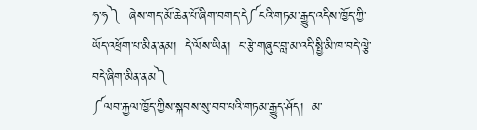ཧ་ཧ༽  ཞེས་གད་མོ་ཆེན་པོ་ཞིག་བགད་དེ༼ངའི་གཏམ་རྒྱུད་འདིས་ཁྱོད་ཀྱི་ཡོད་འཕྲོག་པ་མིན་ནམ།  དེ་ལོས་ཡིན།  ང་རྩེ་གཞུང་བླ་མ་འདི་སྤྱི་མི་ཁ་བདེ་ལྕེ་བདེ་ཞིག་མིན་ནམ༽
༼ལབ་རྐྱལ་ཁྱོད་ཀྱིས་སྐབས་སུ་བབ་པའི་གཏམ་རྒྱུད་ཤོད།  མ་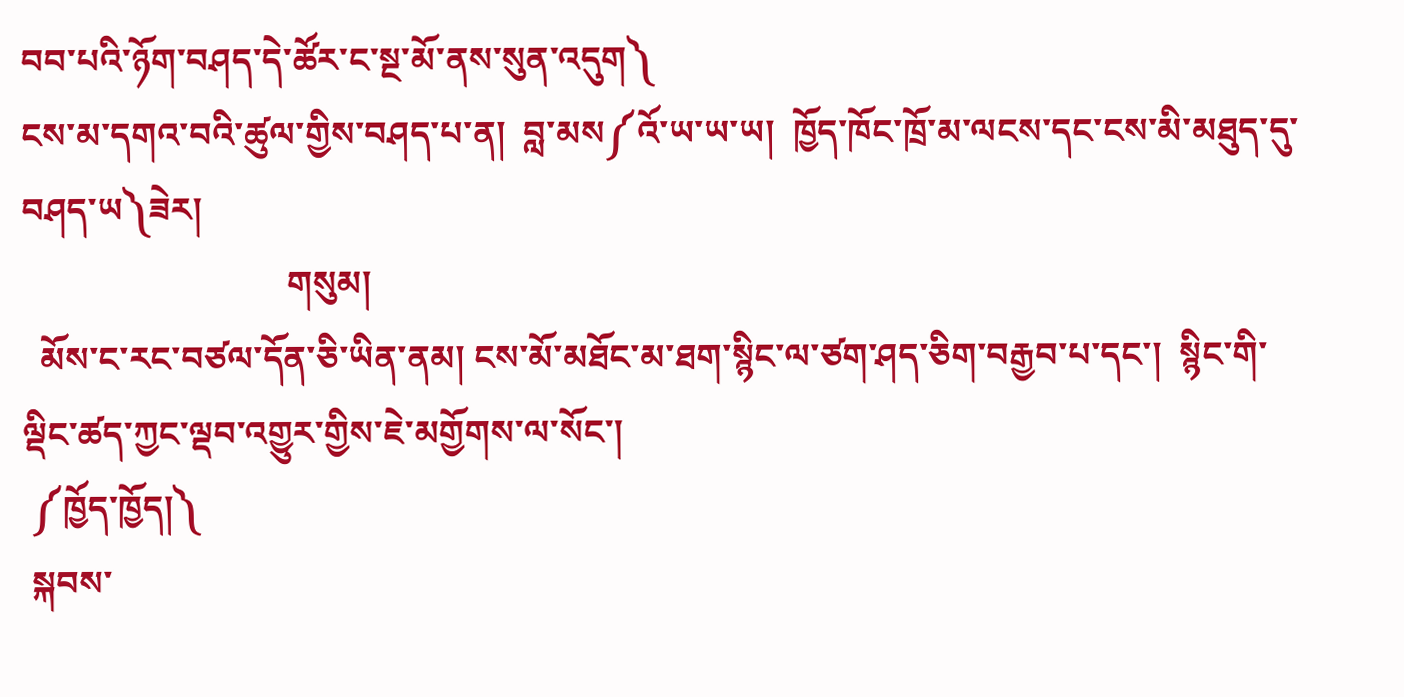བབ་པའི་ཉོག་བཤད་དེ་ཚོར་ང་སྔ་མོ་ནས་སུན་འདུག༽
ངས་མ་དགའ་བའི་ཚུལ་གྱིས་བཤད་པ་ན།  བླ་མས༼འོ་ཡ་ཡ་ཡ།  ཁྱོད་ཁོང་ཁྲོ་མ་ལངས་དང་ངས་མི་མཐུད་དུ་བཤད་ཡ༽ཟེར།
                              གསུམ།
  མོས་ང་རང་བཙལ་དོན་ཅི་ཡིན་ནམ། ངས་མོ་མཐོང་མ་ཐག་སྙིང་ལ་ཙག་ཤད་ཅིག་བརྒྱབ་པ་དང་།  སྙིང་གི་ལྡིང་ཚད་ཀྱང་ལྡབ་འགྱུར་གྱིས་ཇེ་མགྱོགས་ལ་སོང་།
 ༼ཁྱོད་ཁྱོད།༽
 སྐབས་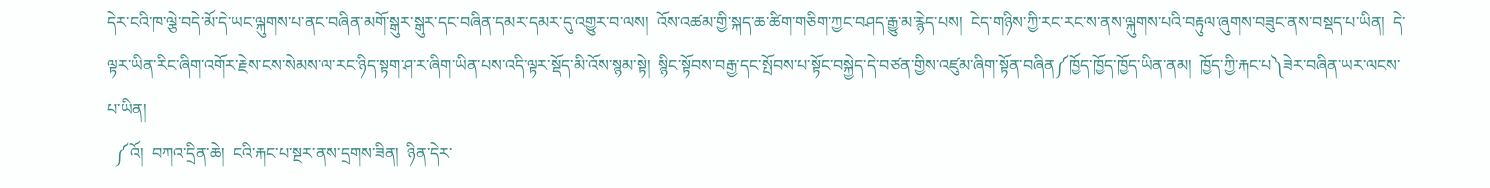དེར་ངའི་ཁ་ལྕེ་བདེ་མོ་དེ་ཡང་ལྐུགས་པ་ནང་བཞིན་མགོ་སྒུར་སྒུར་དང་བཞིན་དམར་དམར་དུ་འགྱུར་བ་ལས།  འོས་འཚམ་གྱི་སྐད་ཆ་ཚིག་གཅིག་ཀྱང་བཤད་རྒྱུ་མ་རྙེད་པས།  ངེད་གཉིས་ཀྱི་རང་རང་ས་ནས་ལྐུགས་པའི་བརྟུལ་ཞུགས་བཟུང་ནས་བསྡད་པ་ཡིན།  དེ་ལྟར་ཡིན་རིང་ཞིག་འགོར་རྗེས་ངས་སེམས་ལ་རང་ཉིད་སྟག་ཤ་ར་ཞིག་ཡིན་པས་འདི་ལྟར་སྡོད་མི་འོས་སྙམ་སྟེ།  སྙིང་སྟོབས་བརྒྱ་དང་སྤོབས་པ་སྟོང་བསྐྱེད་དེ་བཙན་གྱིས་འཛུམ་ཞིག་སྟོན་བཞིན༼ཁྱོད་ཁྱོད་ཁྱོད་ཡིན་ནམ།  ཁྱོད་ཀྱི་རྐང་པ༽ཟེར་བཞིན་ཡར་ལངས་པ་ཡིན།
  ༼འོ།  བཀའ་དྲིན་ཆེ།  ངའི་རྐང་པ་སྔར་ནས་དྲགས་ཟིན།  ཉིན་དེར་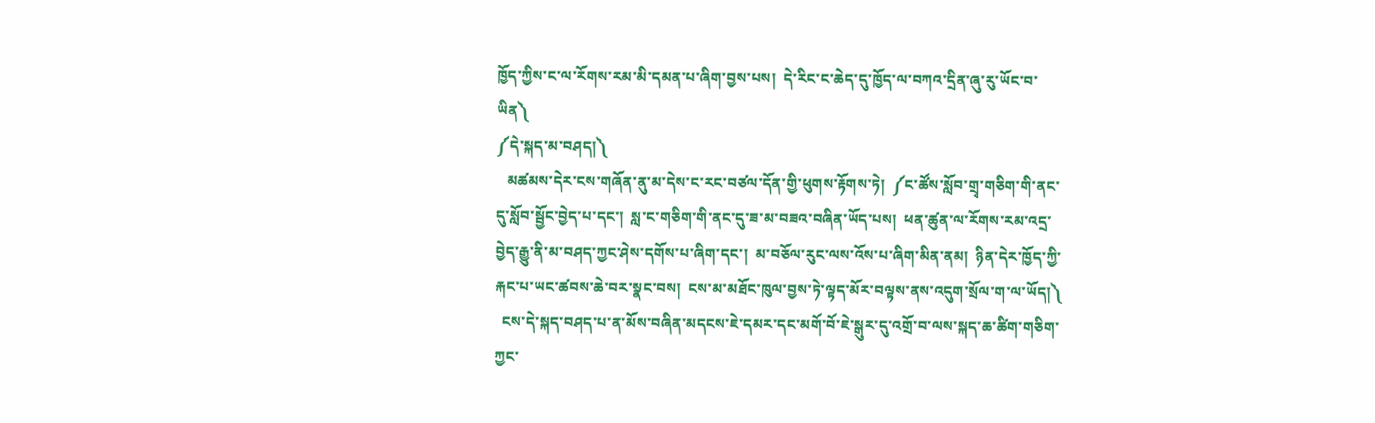ཁྱོད་ཀྱིས་ང་ལ་རོགས་རམ་མི་དམན་པ་ཞིག་བྱས་པས།  དེ་རིང་ང་ཆེད་དུ་ཁྱོད་ལ་བཀའ་དྲིན་ཞུ་རུ་ཡོང་བ་ཡིན༽
༼དེ་སྐད་མ་བཤད།༽
   མཚམས་དེར་ངས་གཞོན་ནུ་མ་དེས་ང་རང་བཙལ་དོན་གྱི་ཕུགས་རྟོགས་ཏེ།  ༼ང་ཚོས་སློབ་གྲྭ་གཅིག་གི་ནང་དུ་སློབ་སྦྱོང་བྱེད་པ་དང་།  སླ་ང་གཅིག་གི་ནང་དུ་ཟ་མ་བཟའ་བཞིན་ཡོད་པས།  ཕན་ཚུན་ལ་རོགས་རམ་འདྲ་བྱེད་རྒྱུ་ནི་མ་བཤད་ཀྱང་ཤེས་དགོས་པ་ཞིག་དང་།  མ་བཅོལ་རུང་ལས་འོས་པ་ཞིག་མིན་ནམ།  ཉིན་དེར་ཁྱོད་ཀྱི་རྐང་པ་ཡང་ཚབས་ཆེ་བར་སྣང་བས།  ངས་མ་མཐོང་ཁུལ་བྱས་ཏེ་ལྟད་མོར་བལྟས་ནས་འདུག་སྲོལ་ག་ལ་ཡོད།༽
  ངས་དེ་སྐད་བཤད་པ་ན་མོས་བཞིན་མདངས་ཇེ་དམར་དང་མགོ་བོ་ཇེ་སྒུར་དུ་འགྲོ་བ་ལས་སྐད་ཆ་ཚིག་གཅིག་ཀྱང་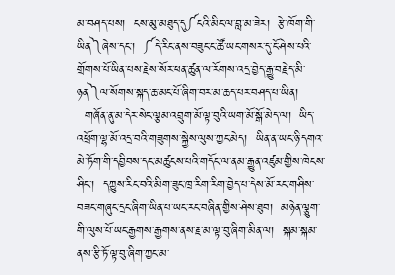མ་བཤད་པས།  ངས་མུ་མཐུད་དུ༼ངའི་མིང་ལ་བླ་མ་ཟེར།  རྩེ་ཁོག་གི་ཡིན༽ཞེས་དང་།  ༼དེ་རིང་ནས་བཟུང་ང་ཚོ་ཡང་གསར་དུ་ངོ་ཤེས་པའི་གྲོགས་པོ་ཡིན་པས་རྗེས་སོར་ཕན་ཚུན་ལ་རོགས་འདྲ་བྱེད་རྒྱུ་བརྗེད་མི་ཉན༽ལ་སོགས་སྐད་ཆ་མང་པོ་ཞིག་བར་མ་ཆད་པར་བཤད་པ་ཡིན།
  གཞོན་ནུ་མ་དེར་སེང་ལྕམ་འབྲུག་མོ་ལྟ་བུའི་ཡག་མོ་སྒོ་མེད་ལ།  ཡིད་འཕྲོག་ལྷ་མོ་འདྲ་བའི་གཟུགས་སྐྱེས་ལུས་ཀྱང་མེད།  ཡིན་ན་ཡང་ཉི་དགའ་མེ་ཏོག་གི་དབྱིབས་དང་མཚུངས་པའི་གདོང་ལ་ནམ་རྒྱུན་འཛུམ་གྱིས་ཁེངས་ཤིང་།  དཀྱུས་རིང་བའི་མིག་ཟུང་ཁྲ་རིག་རིག་བྱེད་པ་དེས་མོ་རང་གཤིས་བཟང་གཞུང་དྲང་ཞིག་ཡིན་པ་ཡང་རང་བཞིན་གྱིས་ཤེས་ཐུབ།  མཉེན་ལྕུག་གི་ལུས་པོ་ཡང་རྒྱགས་རྒྱགས་ནས་རྗ་མ་ལྟ་བུ་ཞིག་མིན་ལ།  སྐམ་སྐམ་ནས་རྩི་ཏོ་ལྟ་བུ་ཞིག་ཀྱང་མ་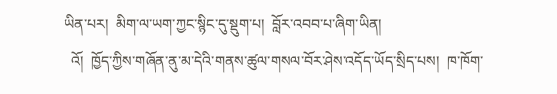ཡིན་པར།  མིག་ལ་ཡག་ཀྱང་སྙིང་དུ་སྡུག་པ།  བློར་འབབ་པ་ཞིག་ཡིན།
  འོ།  ཁྱོད་ཀྱིས་གཞོན་ནུ་མ་དེའི་གནས་ཚུལ་གསལ་བོར་ཤེས་འདོད་ཡོད་སྲིད་པས།  ཁ་ཁོག་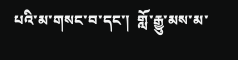པའི་མ་གསང་བ་དང་།  གློ་རྒྱུ་མས་མ་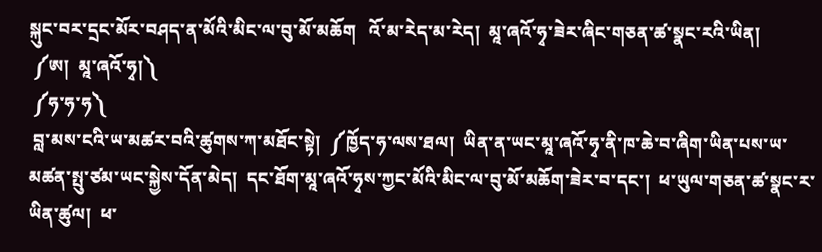སྐུང་བར་དྲང་མོར་བཤད་ན་མོའི་མིང་ལ་བུ་མོ་མཆོག   འོ་མ་རེད་མ་རེད།  མཱ་ཞའོ་ཧྭ་ཟེར་ཞིང་གཅན་ཚ་སྣང་རའི་ཡིན།
 ༼ཨ།  མཱ་ཞའོ་ཧྭ།༽
 ༼ཧ་ཧ་ཧ༽
 བླ་མས་ངའི་ཡ་མཚར་བའི་ཚུགས་ཀ་མཐོང་སྟེ།  ༼ཁྱོད་ཧ་ལས་ཐལ།  ཡིན་ན་ཡང་མཱ་ཞའོ་ཧྭ་ནི་ཁ་ཆེ་བ་ཞིག་ཡིན་པས་ཡ་མཚན་སྤུ་ཙམ་ཡང་སྐྱེས་དོན་མེད།  དང་ཐོག་མཱ་ཞའོ་ཧྭས་ཀྱང་མོའི་མིང་ལ་བུ་མོ་མཆོག་ཟེར་བ་དང་།  ཕ་ཡུལ་གཅན་ཚ་སྣང་ར་ཡིན་ཚུལ།  ཕ་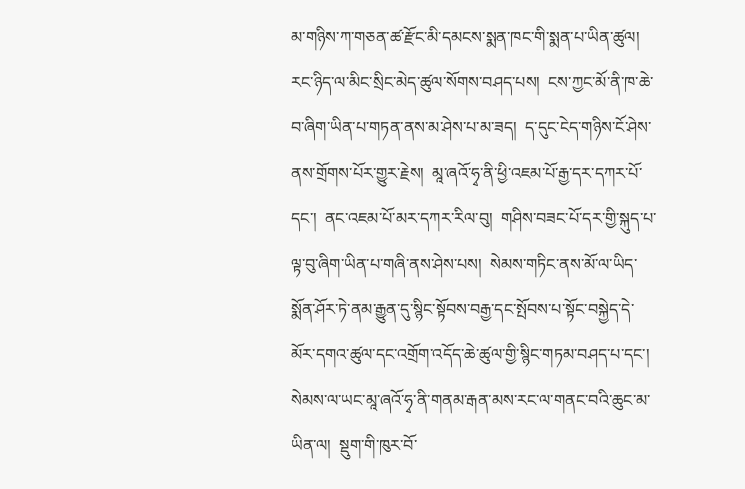མ་གཉིས་ཀ་གཅན་ཚ་རྫོང་མི་དམངས་སྨན་ཁང་གི་སྨན་པ་ཡིན་ཚུལ།  རང་ཉིད་ལ་མིང་སྲིང་མེད་ཚུལ་སོགས་བཤད་པས།  ངས་ཀྱང་མོ་ནི་ཁ་ཆེ་བ་ཞིག་ཡིན་པ་གཏན་ནས་མ་ཤེས་པ་མ་ཟད།  ད་དུང་ངེད་གཉིས་ངོ་ཤེས་ནས་གྲོགས་པོར་གྱུར་རྗེས།  མཱ་ཞའོ་ཧྭ་ནི་ཕྱི་འཇམ་པོ་རྒྱ་དར་དཀར་པོ་དང་།  ནང་འཇམ་པོ་མར་དཀར་རིལ་བུ།  གཤིས་བཟང་པོ་དར་གྱི་སྐུད་པ་ལྟ་བུ་ཞིག་ཡིན་པ་གཞི་ནས་ཤེས་པས།  སེམས་གཏིང་ནས་མོ་ལ་ཡིད་སྨོན་ཤོར་ཏེ་ནམ་རྒྱུན་དུ་སྙིང་སྟོབས་བརྒྱ་དང་སྤོབས་པ་སྟོང་བསྐྱེད་དེ་མོར་དགའ་ཚུལ་དང་འགྲོག་འདོད་ཆེ་ཚུལ་གྱི་སྙིང་གཏམ་བཤད་པ་དང་།  སེམས་ལ་ཡང་མཱ་ཞའོ་ཧྭ་ནི་གནམ་རྒན་མས་རང་ལ་གནང་བའི་ཆུང་མ་ཡིན་ལ།  སྡུག་གི་ཁུར་བོ་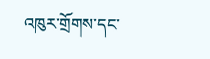འཁུར་གྲོགས་དང་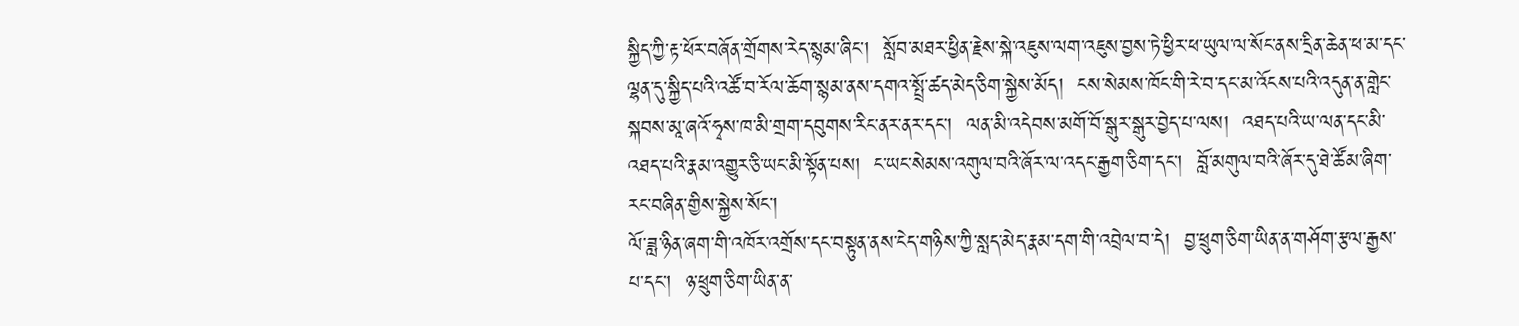སྐྱིད་ཀྱི་རྟ་ཕོར་བཞོན་གྲོགས་རེད་སྙམ་ཞིང་།  སློབ་མཐར་ཕྱིན་རྗེས་སྐེ་འཇུས་ལག་འཇུས་བྱས་ཏེ་ཕྱིར་ཕ་ཡུལ་ལ་སོང་ནས་དྲིན་ཆེན་ཕ་མ་དང་ལྷན་དུ་སྐྱིད་པའི་འཚོ་བ་རོལ་ཆོག་སྙམ་ནས་དགའ་སྤྲོ་ཚད་མེད་ཅིག་སྐྱེས་མོད།  ངས་སེམས་ཁོང་གི་རེ་བ་དང་མ་འོངས་པའི་འདུན་ན་གླེང་སྐབས་མཱ་ཞའོ་ཧྭས་ཁ་མི་གྲག་དབུགས་རིང་ནར་ནར་དང་།  ལན་མི་འདེབས་མགོ་བོ་སྒུར་སྒུར་བྱེད་པ་ལས།  འཐད་པའི་ཡ་ལན་དང་མི་འཐད་པའི་རྣམ་འགྱུར་ཅི་ཡང་མི་སྟོན་པས།  ང་ཡང་སེམས་འགུལ་བའི་ཞོར་ལ་འདང་རྒྱག་ཅིག་དང་།  བློ་མགུལ་བའི་ཞོར་དུ་ཐེ་ཚོམ་ཞིག་རང་བཞིན་གྱིས་སྐྱེས་སོང་།
ལོ་ཟླ་ཉིན་ཞག་གི་འཁོར་འགྲོས་དང་བསྟུན་ནས་ངེད་གཉིས་ཀྱི་སླད་མེད་རྣམ་དག་གི་འབྲེལ་བ་དེ།  བྱ་ཕྲུག་ཅིག་ཡིན་ན་གཤོག་རྩལ་རྒྱས་པ་དང་།  ཉ་ཕྲུག་ཅིག་ཡིན་ན་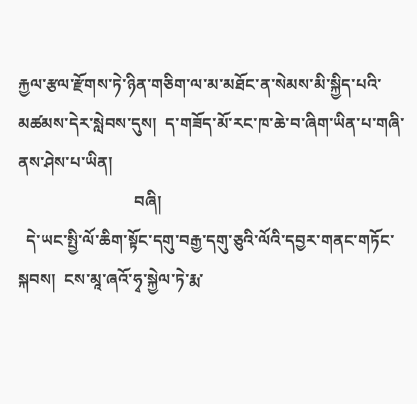རྐྱལ་རྩལ་རྫོགས་ཏེ་ཉིན་གཅིག་ལ་མ་མཐོང་ན་སེམས་མི་སྐྱིད་པའི་མཚམས་དེར་སླེབས་དུས།  ད་གཟོད་མོ་རང་ཁ་ཆེ་བ་ཞིག་ཡིན་པ་གཞི་ནས་ཤེས་པ་ཡིན།
                            བཞི།
  དེ་ཡང་སྤྱི་ལོ་ཆིག་སྟོང་དགུ་བརྒྱ་དགུ་ཅུའི་ལོའི་དབྱར་གནང་གཏོང་སྐབས།  ངས་མཱ་ཞའོ་ཧྭ་སྐྱེལ་ཏེ་རྨ་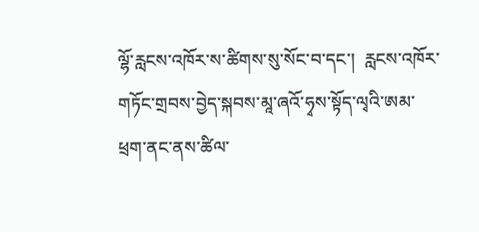ལྷོ་རླངས་འཁོར་ས་ཚིགས་སུ་སོང་བ་དང་།  རླངས་འཁོར་གཏོང་གྲབས་བྱེད་སྐབས་མཱ་ཞའོ་ཧྭས་སྟོད་ལྭའི་ཨམ་ཕྲག་ནང་ནས་ཚིལ་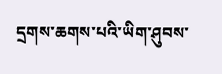དྲགས་ཆགས་པའི་ཡིག་ཤུབས་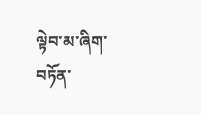ལྟེབ་མ་ཞིག་བཏོན་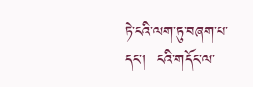ཏེ་ངའི་ལག་ཏུ་བཞག་པ་དང་།  ངའི་གདོང་ལ་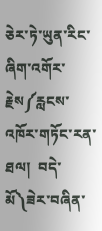ཅེར་ཏེ་ཡུན་རིང་ཞིག་འགོར་རྗེས༼རླངས་འཁོར་གཏོང་རན་ཐལ།  བདེ་མོ༽ཟེར་བཞིན་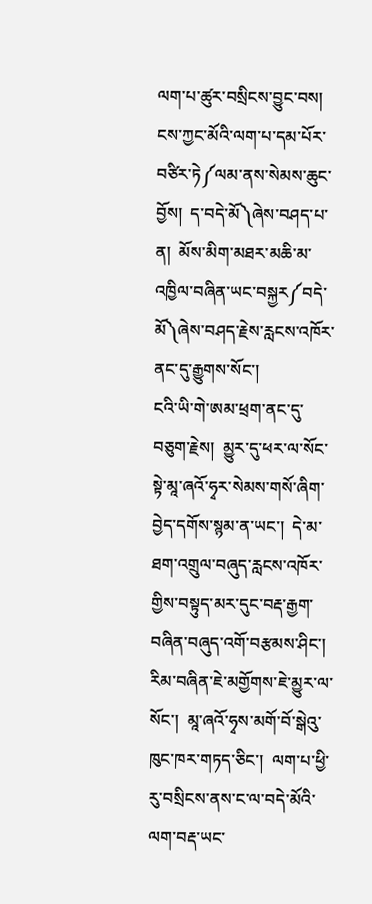ལག་པ་ཚུར་བསྲིངས་བྱུང་བས།  ངས་ཀྱང་མོའི་ལག་པ་དམ་པོར་བཙིར་ཏེ༼ལམ་ནས་སེམས་ཆུང་བྱོས།  ད་བདེ་མོ༽ཞེས་བཤད་པ་ན།  མོས་མིག་མཐར་མཆི་མ་འཁྱིལ་བཞིན་ཡང་བསྐྱར༼བདེ་མོ༽ཞེས་བཤད་རྗེས་རླངས་འཁོར་ནང་དུ་རྒྱུགས་སོང་།
ངའི་ཡི་གེ་ཨམ་ཕྲག་ནང་དུ་བཅུག་རྗེས།  མྱུར་དུ་ཕར་ལ་སོང་སྟེ་མཱ་ཞའོ་ཧྭར་སེམས་གསོ་ཞིག་བྱེད་དགོས་སྙམ་ན་ཡང་།  དེ་མ་ཐག་འགྲུལ་བཞུད་རླངས་འཁོར་གྱིས་བསྟུད་མར་དུང་བརྡ་རྒྱག་བཞིན་བཞུད་འགོ་བརྩམས་ཤིང་།  རིམ་བཞིན་ཇེ་མགྱོགས་ཇེ་མྱུར་ལ་སོང་།  མཱ་ཞའོ་ཧྭས་མགོ་བོ་སྒེའུ་ཁུང་ཁར་གཏད་ཅིང་།  ལག་པ་ཕྱི་རུ་བསྲིངས་ནས་ང་ལ་བདེ་མོའི་ལག་བརྡ་ཡང་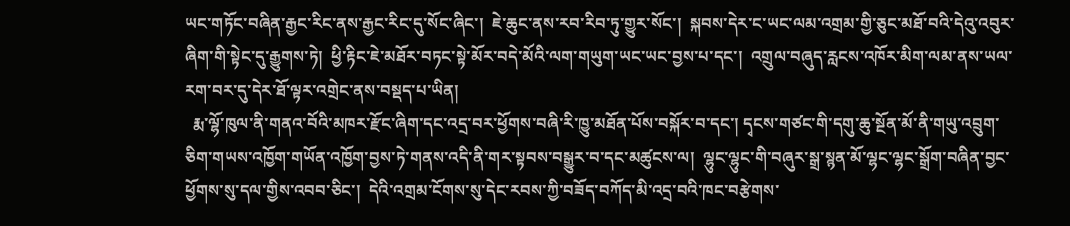ཡང་གཏོང་བཞིན་རྒྱང་རིང་ནས་རྒྱང་རིང་དུ་སོང་ཞིང་།  ཇེ་ཆུང་ནས་རབ་རིབ་ཏུ་གྱུར་སོང་།  སྐབས་དེར་ང་ཡང་ལམ་འགྲམ་གྱི་ཅུང་མཐོ་བའི་དེའུ་འབུར་ཞིག་གི་སྟེང་དུ་རྒྱུགས་ཏེ།  ཕྱི་རྟིང་ཇེ་མཐོར་བཏང་སྟེ་མོར་བདེ་མོའི་ལག་གཡུག་ཡང་ཡང་བྱས་པ་དང་།  འགྲུལ་བཞུད་རླངས་འཁོར་མིག་ལམ་ནས་ཡལ་རག་བར་དུ་དེར་ཐོ་ལྟར་འགྲེང་ནས་བསྡད་པ་ཡིན།
  རྨ་ལྷོ་ཁུལ་ནི་གནའ་བོའི་མཁར་རྫོང་ཞིག་དང་འདྲ་བར་ཕྱོགས་བཞི་རི་ཁྱུ་མཐོན་པོས་བསྐོར་བ་དང་། དྭངས་གཙང་གི་དགུ་ཆུ་སྔོན་མོ་ནི་གཡུ་འབྲུག་ཅིག་གཡས་འཁྱོག་གཡོན་འཁྱོག་བྱས་ཏེ་གནས་འདི་ནི་གར་སྟབས་བསྒྱུར་བ་དང་མཚུངས་ལ།  ལྷུང་ལྷུང་གི་བཞུར་སྒྲ་སྙན་མོ་ལྷང་ལྷང་སྒྲོག་བཞིན་བྱང་ཕྱོགས་སུ་དལ་གྱིས་འབབ་ཅིང་།  དེའི་འགྲམ་ངོགས་སུ་དེང་རབས་ཀྱི་བཟོད་བཀོད་མི་འདྲ་བའི་ཁང་བརྩེགས་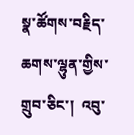སྣ་ཚོགས་བརྗིད་ཆགས་ལྷུན་གྱིས་གྲུབ་ཅིང་།  འབུ་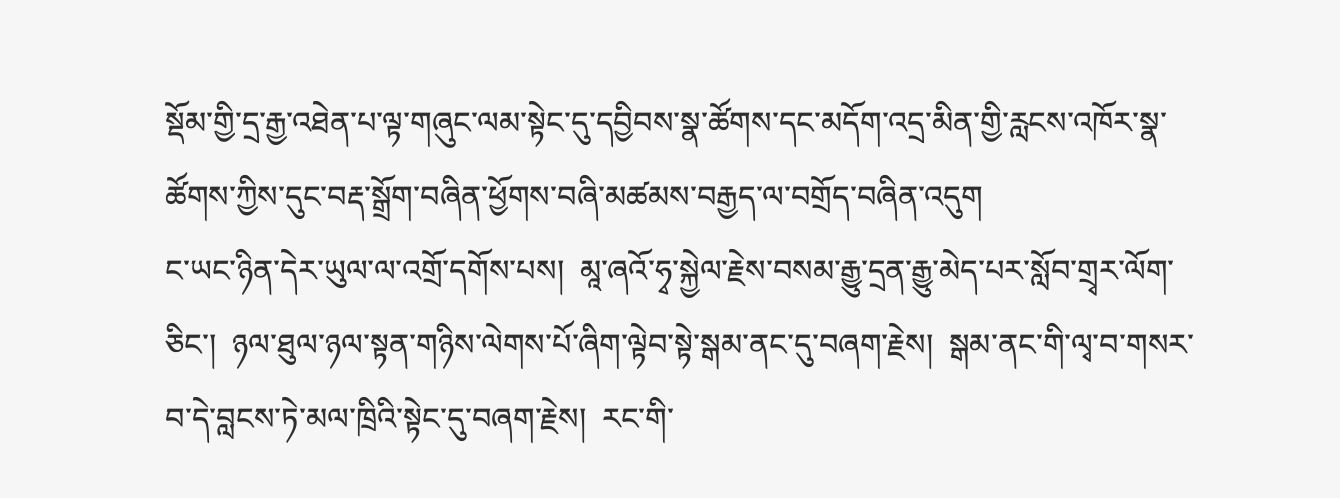སྡོམ་གྱི་དྲ་རྒྱ་འཐེན་པ་ལྟ་གཞུང་ལམ་སྟེང་དུ་དབྱིབས་སྣ་ཚོགས་དང་མདོག་འདྲ་མིན་གྱི་རླངས་འཁོར་སྣ་ཚོགས་ཀྱིས་དུང་བརྡ་སྒྲོག་བཞིན་ཕྱོགས་བཞི་མཚམས་བརྒྱད་ལ་བགྲོད་བཞིན་འདུག
ང་ཡང་ཉིན་དེར་ཡུལ་ལ་འགྲོ་དགོས་པས།  མཱ་ཞའོ་ཧྭ་སྐྱེལ་རྗེས་བསམ་རྒྱུ་དྲན་རྒྱུ་མེད་པར་སློབ་གྲྭར་ལོག་ཅིང་།  ཉལ་ཐུལ་ཉལ་སྟན་གཉིས་ལེགས་པོ་ཞིག་ལྟེབ་སྟེ་སྒམ་ནང་དུ་བཞག་རྗེས།  སྒམ་ནང་གི་ལྭ་བ་གསར་བ་དེ་བླངས་ཏེ་མལ་ཁྲིའི་སྟེང་དུ་བཞག་རྗེས།  རང་གི་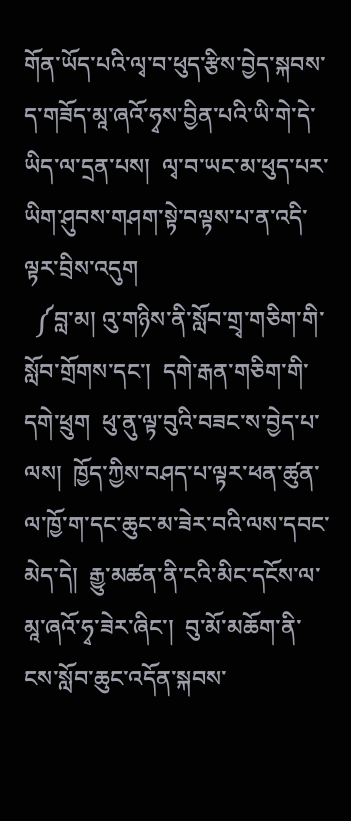གོན་ཡོད་པའི་ལྭ་བ་ཕུད་རྩིས་བྱེད་སྐབས་ད་གཟོད་མཱ་ཞའོ་ཧྭས་བྱིན་པའི་ཡི་གེ་དེ་ཡིད་ལ་དྲན་པས།  ལྭ་བ་ཡང་མ་ཕུད་པར་ཡིག་ཤུབས་གཤག་སྟེ་བལྟས་པ་ན་འདི་ལྟར་བྲིས་འདུག
  ༼བླ་མ། འུ་གཉིས་ནི་སློབ་གྲྭ་གཅིག་གི་སློབ་གྲོགས་དང་།  དགེ་རྒན་གཅིག་གི་དགེ་ཕྲུག  ཕུ་ནུ་ལྟ་བུའི་བཟང་ས་བྱེད་པ་ལས།  ཁྱོད་ཀྱིས་བཤད་པ་ལྟར་ཕན་ཚུན་ལ་ཁྱོ་ག་དང་ཆུང་མ་ཟེར་བའི་ལས་དབང་མེད་དེ།  རྒྱུ་མཚན་ནི་ངའི་མིང་དངོས་ལ་མཱ་ཞའོ་ཧྭ་ཟེར་ཞིང་།  བུ་མོ་མཆོག་ནི་ངས་སློབ་ཆུང་འདོན་སྐབས་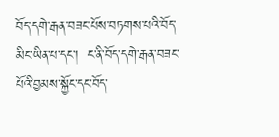བོད་དགེ་རྒན་བཟང་པོས་བཏགས་པའི་བོད་མིང་ཡིན་པ་དང་།  ང་ནི་བོད་དགེ་རྒན་བཟང་པོའི་བྱམས་སྐྱོང་དང་བོད་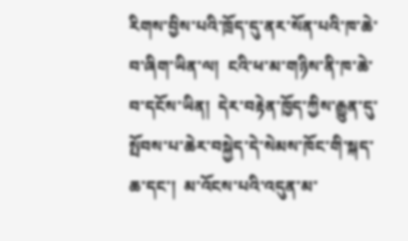རིགས་བྱིས་པའི་ཁྲོད་དུ་ནར་སོན་པའི་ཁ་ཆེ་བ་ཞིག་ཡིན་ལ།  ངའི་ཕ་མ་གཉིས་ནི་ཁ་ཆེ་བ་དངོས་ཡིན།  དེར་བརྟེན་ཁྱོད་ཀྱིས་རྒྱུན་དུ་སྤོབས་པ་ཆེར་བསྐྱེད་དེ་སེམས་ཁོང་གི་སྐད་ཆ་དང་།  མ་འོངས་པའི་འདུན་མ་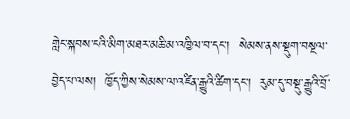གླེང་སྐབས་ངའི་མིག་མཐར་མཆི་མ་འཁྱིལ་བ་དང་།  སེམས་ནས་སྡུག་བསྔལ་བྱེད་པ་ལས།  ཁྱོད་ཀྱིས་སེམས་ལ་འཛིན་རྒྱུའི་ཚིག་དང་།  རུམ་དུ་བསྡུ་རྒྱུའི་བྲོ་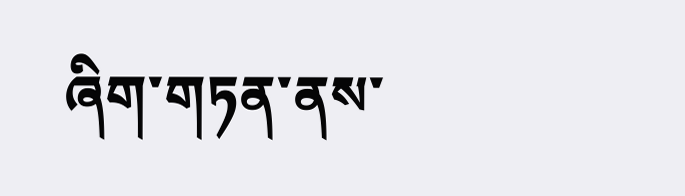ཞིག་གཏན་ནས་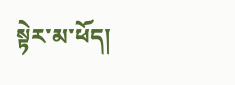སྟེར་མ་ཕོད།